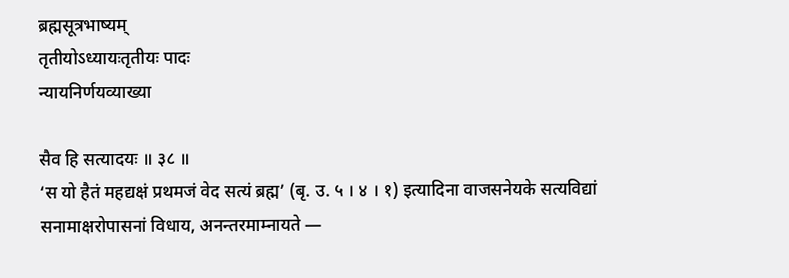ब्रह्मसूत्रभाष्यम्
तृतीयोऽध्यायःतृतीयः पादः
न्यायनिर्णयव्याख्या

सैव हि सत्यादयः ॥ ३८ ॥
‘स यो हैतं महद्यक्षं प्रथमजं वेद सत्यं ब्रह्म’ (बृ. उ. ५ । ४ । १) इत्यादिना वाजसनेयके सत्यविद्यां सनामाक्षरोपासनां विधाय, अनन्तरमाम्नायते —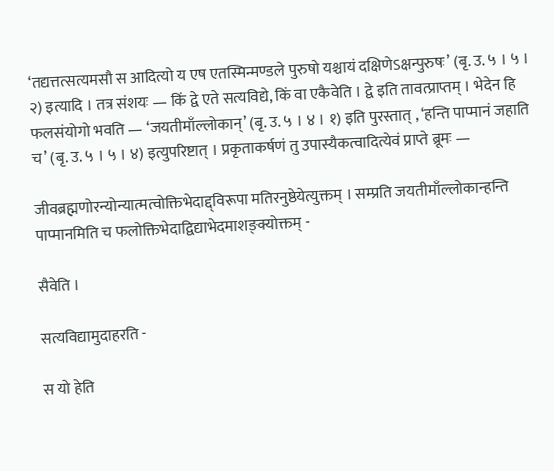‘तद्यत्तत्सत्यमसौ स आदित्यो य एष एतस्मिन्मण्डले पुरुषो यश्चायं दक्षिणेऽक्षन्पुरुषः’ (बृ. उ. ५ । ५ । २) इत्यादि । तत्र संशयः — किं द्वे एते सत्यविद्ये, किं वा एकैवेति । द्वे इति तावत्प्राप्तम् । भेदेन हि फलसंयोगो भवति — ‘जयतीमाँल्लोकान्’ (बृ. उ. ५ । ४ । १) इति पुरस्तात् , ‘हन्ति पाप्मानं जहाति च’ (बृ. उ. ५ । ५ । ४) इत्युपरिष्टात् । प्रकृताकर्षणं तु उपास्यैकत्वादित्येवं प्राप्ते ब्रूमः —

जीवब्रह्मणोरन्योन्यात्मत्वोक्तिभेदाद्द्विरूपा मतिरनुष्ठेयेत्युक्तम् । सम्प्रति जयतीमाँल्लोकान्हन्ति पाप्मानमिति च फलोक्तिभेदाद्विद्याभेदमाशङ्क्योक्तम् -

सैवेति ।

सत्यविद्यामुदाहरति -

स यो हेति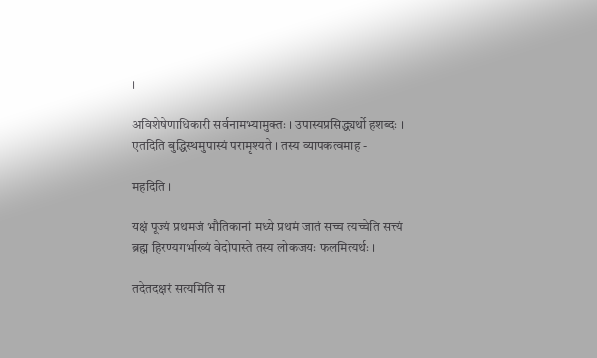।

अविशेषेणाधिकारी सर्वनामभ्यामुक्तः । उपास्यप्रसिद्ध्यर्थो हशब्दः । एतदिति बुद्धिस्थमुपास्यं परामृश्यते । तस्य व्यापकत्वमाह -

महदिति ।

यक्षं पूज्यं प्रथमजं भौतिकानां मध्ये प्रथमं जातं सच्च त्यच्चेति सत्त्यं ब्रह्म हिरण्यगर्भाख्यं वेदोपास्ते तस्य लोकजयः फलमित्यर्थः ।

तदेतदक्षरं सत्यमिति स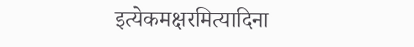इत्येकमक्षरमित्यादिना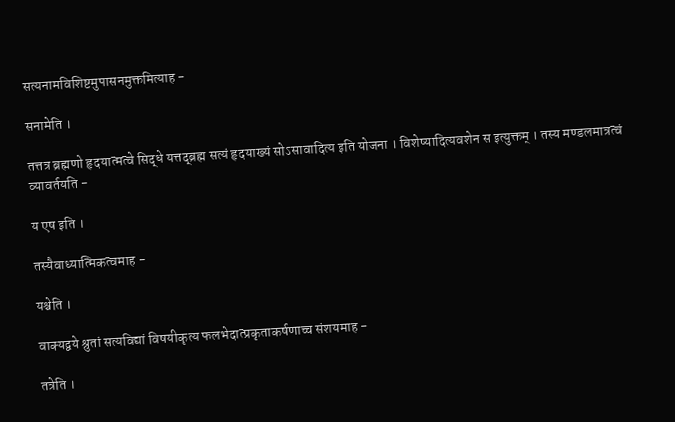सत्यनामविशिष्टमुपासनमुक्तमित्याह -

सनामेति ।

तत्तत्र ब्रह्मणो हृदयात्मत्वे सिद्धे यत्तद्ब्रह्म सत्यं हृदयाख्यं सोऽसावादित्य इति योजना । विशेष्यादित्यवशेन स इत्युक्तम् । तस्य मण्डलमात्रत्वं व्यावर्तयति -

य एष इति ।

तस्यैवाध्यात्मिकत्वमाह -

यश्चेति ।

वाक्यद्वये श्रुतां सत्यविद्यां विषयीकृत्य फलभेदात्प्रकृताकर्षणाच्च संशयमाह -

तत्रेति ।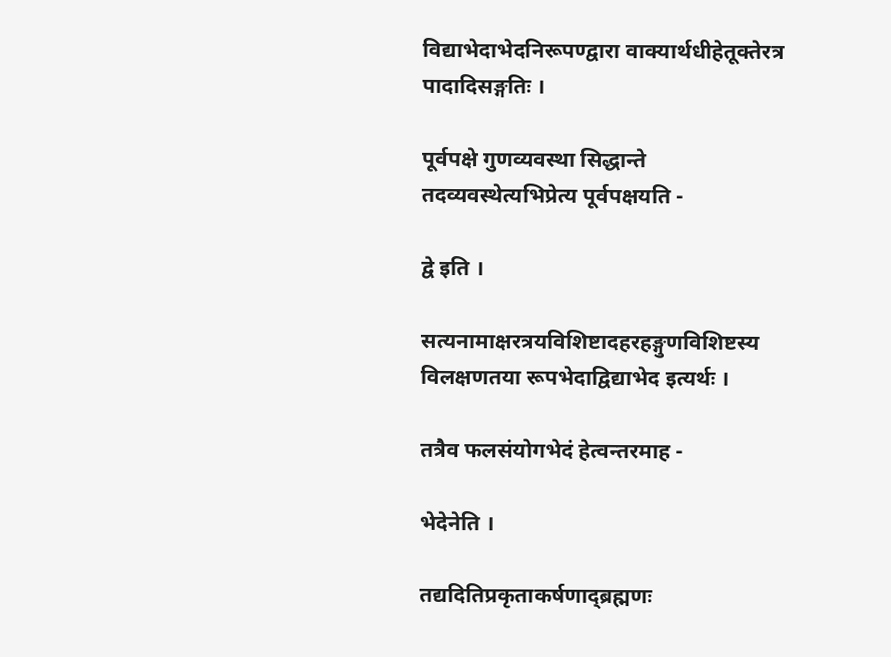विद्याभेदाभेदनिरूपण्द्वारा वाक्यार्थधीहेतूक्तेरत्र पादादिसङ्गतिः ।

पूर्वपक्षे गुणव्यवस्था सिद्धान्ते तदव्यवस्थेत्यभिप्रेत्य पूर्वपक्षयति -

द्वे इति ।

सत्यनामाक्षरत्रयविशिष्टादहरहङ्गुणविशिष्टस्य विलक्षणतया रूपभेदाद्विद्याभेद इत्यर्थः ।

तत्रैव फलसंयोगभेदं हेत्वन्तरमाह -

भेदेनेति ।

तद्यदितिप्रकृताकर्षणाद्ब्रह्मणः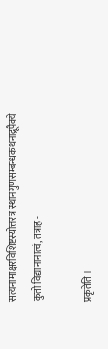सत्यनामाक्षरविशिष्टस्योत्तरत्र स्थानगुणसम्बन्धकथनाद्रूपैक्ये कुतो विद्यानानात्वं, तत्राह -

प्रकृतेति ।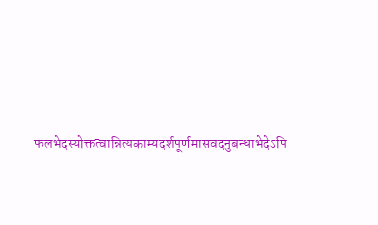फलभेदस्योक्तत्वान्नित्यकाम्यदर्शपूर्णमासवदनुबन्धाभेदेऽपि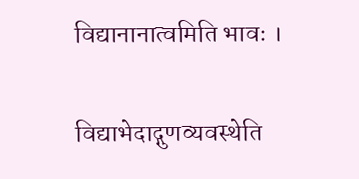विद्यानानात्वमिति भावः ।

विद्याभेदाद्गुणव्यवस्थेति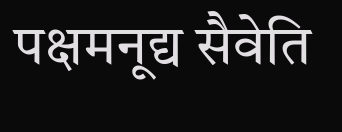पक्षमनूद्य सैवेति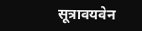सूत्रावयवेन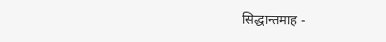सिद्धान्तमाह -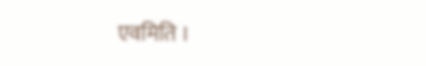एवमिति ।